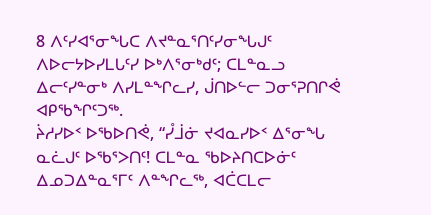8 ᐱᑦᓯᐊᕐᓂᖓᑕ ᐱᔪᓐᓇᕐᑎᑦᓯᓂᖓᒍᑦ ᐱᐅᓕᔭᐅᓯᒪᒐᑦᓯ ᐅᒃᐱᕐᓂᒃᑯᑦ; ᑕᒪᓐᓇᓗ ᐃᓕᑦᓯᓐᓂᒃ ᐱᓯᒪᓐᖏᓚᓯ, ᒎᑎᐅᓪᓕ ᑐᓂᕐᕈᑎᒋᕚ ᐊᑭᖃᖏᑦᑐᖅ.
ᔩᓱᓯᐅᑉ ᐅᖃᐅᑎᕚ, “ᓮᒨᓃ ᔪᐊᓇᓯᐅᑉ ᐃᕐᓂᖓ ᓇᓛᒍᑦ ᐅᖃᕐᐳᑎᑦ! ᑕᒪᓐᓇ ᖃᐅᔨᑎᑕᐅᓃᑦ ᐃᓄᑐᐃᓐᓇᕐᒥᑦ ᐱᓐᖏᓚᖅ, ᐊᑖᑕᒪᓕ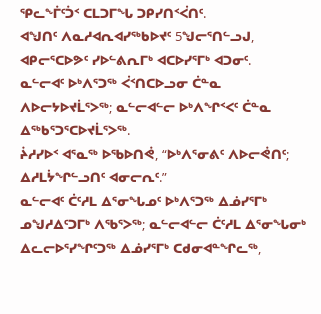ᕿᓚᖕᒦᑦᑑᑉ ᑕᒪᑐᒥᖓ ᑐᑭᓯᑎᑉᐹᑎᑦ.
ᐊᖑᑎᑦ ᐱᓇᓱᐊᕆᐊᓯᖅᑲᐅᔪᑦ 5ᖑᓕᕐᑎᓪᓗᒍ, ᐊᑭᓕᕐᑕᐅᕗᑦ ᓯᐅᓪᕕᕆᒥᒃ ᐊᑕᐅᓯᕐᒥᒃ ᐊᑐᓂᑦ.
ᓇᓪᓕᐊᑦ ᐅᒃᐱᕐᑐᖅ ᐹᑉᑎᑕᐅᓗᓂ ᑖᓐᓇ ᐱᐅᓕᔭᐅᔪᒫᕐᐳᖅ; ᓇᓪᓕᐊᓪᓕ ᐅᒃᐱᖏᑉᐸᑦ ᑖᓐᓇ ᐃᖅᑲᕐᑐᕐᑕᐅᔪᒫᕐᐳᖅ.
ᔩᓱᓯᐅᑉ ᐊᕐᓇᖅ ᐅᖃᐅᑎᕚ, “ᐅᒃᐱᕐᓂᕕᑦ ᐱᐅᓕᕚᑎᑦ; ᐃᓱᒪᔮᖏᓪᓗᑎᑦ ᐊᓂᓕᕆᑦ.”
ᓇᓪᓕᐊᑦ ᑖᑦᓱᒪ ᐃᕐᓂᖓᓄᑦ ᐅᒃᐱᕐᑐᖅ ᐃᓅᓯᕐᒥᒃ ᓄᖑᓱᐃᑦᑐᒥᒃ ᐱᖃᕐᐳᖅ; ᓇᓪᓕᐊᓪᓕ ᑖᑦᓱᒪ ᐃᕐᓂᖓᓂᒃ ᐃᓚᓕᐅᕐᓯᖏᑦᑐᖅ ᐃᓅᓯᕐᒥᒃ ᑕᑯᓂᐊᓐᖏᓚᖅ,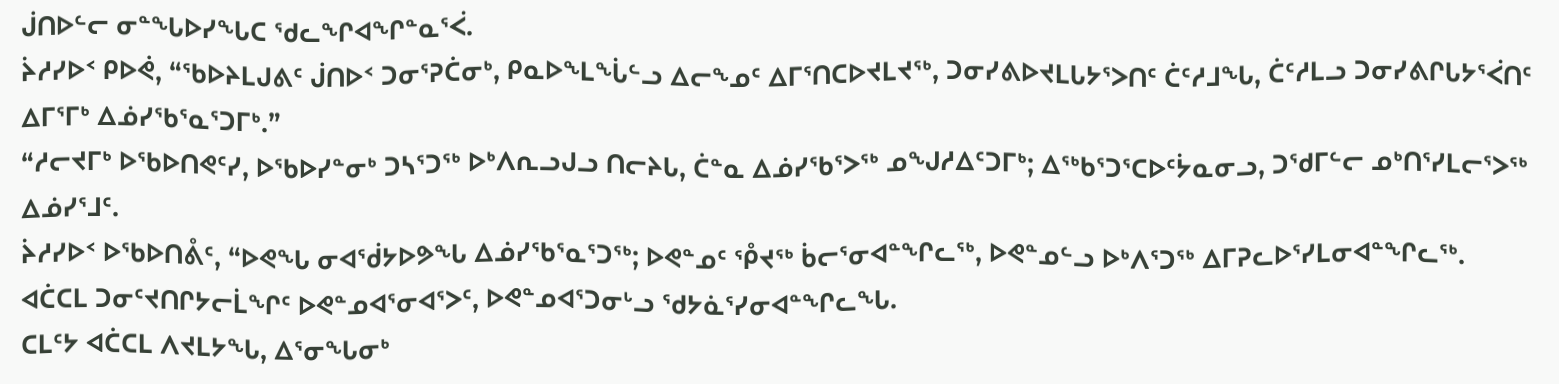ᒎᑎᐅᓪᓕ ᓂᓐᖓᐅᓯᖓᑕ ᖁᓚᖏᐊᖏᓐᓇᕐᐹ.
ᔩᓱᓯᐅᑉ ᑭᐅᕚ, “ᖃᐅᔨᒪᒍᕕᑦ ᒎᑎᐅᑉ ᑐᓂᕐᕈᑖᓂᒃ, ᑭᓇᐅᖕᒪᖔᓪᓗ ᐃᓕᖕᓄᑦ ᐃᒥᕐᑎᑕᐅᔪᒪᔪᖅ, ᑐᓂᓯᕕᐅᔪᒪᒐᔭᕐᐳᑎᑦ ᑖᑦᓱᒧᖓ, ᑖᑦᓱᒪᓗ ᑐᓂᓯᕕᒋᒐᔭᕐᐹᑎᑦ ᐃᒥᕐᒥᒃ ᐃᓅᓯᖃᕐᓇᕐᑐᒥᒃ.”
“ᓱᓕᔪᒥᒃ ᐅᖃᐅᑎᕙᑦᓯ, ᐅᖃᐅᓯᓐᓂᒃ ᑐᓴᕐᑐᖅ ᐅᒃᐱᕆᓗᒍᓗ ᑎᓕᔨᒐ, ᑖᓐᓇ ᐃᓅᓯᖃᕐᐳᖅ ᓄᖑᓱᐃᑦᑐᒥᒃ; ᐃᖅᑲᕐᑐᕐᑕᐅᑦᔮᓇᓂᓗ, ᑐᖁᒥᓪᓕ ᓄᒃᑎᕐᓯᒪᓕᕐᐳᖅ ᐃᓅᓯᕐᒧᑦ.
ᔩᓱᓯᐅᑉ ᐅᖃᐅᑎᕔᑦ, “ᐅᕙᖓ ᓂᐊᖂᔭᐅᕗᖓ ᐃᓅᓯᖃᕐᓇᕐᑐᖅ; ᐅᕙᓐᓄᑦ ᕾᔪᖅ ᑳᓕᕐᓂᐊᓐᖏᓚᖅ, ᐅᕙᓐᓄᓪᓗ ᐅᒃᐱᕐᑐᖅ ᐃᒥᕈᓚᐅᕐᓯᒪᓂᐊᓐᖏᓚᖅ.
ᐊᑖᑕᒪ ᑐᓂᑦᔪᑎᒋᔭᓕᒫᖏᑦ ᐅᕙᓐᓄᐊᕐᓂᐊᕐᐳᑦ, ᐅᕙᓐᓄᐊᕐᑐᓂᒡᓗ ᖁᔭᓈᕐᓯᓂᐊᓐᖏᓚᖓ.
ᑕᒪᑦᔭ ᐊᑖᑕᒪ ᐱᔪᒪᔭᖓ, ᐃᕐᓂᖓᓂᒃ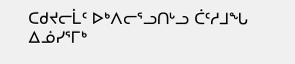ᑕᑯᔪᓕᒫᑦ ᐅᒃᐱᓕᕐᓗᑎᒡᓗ ᑖᑦᓱᒧᖓ ᐃᓅᓯᕐᒥᒃ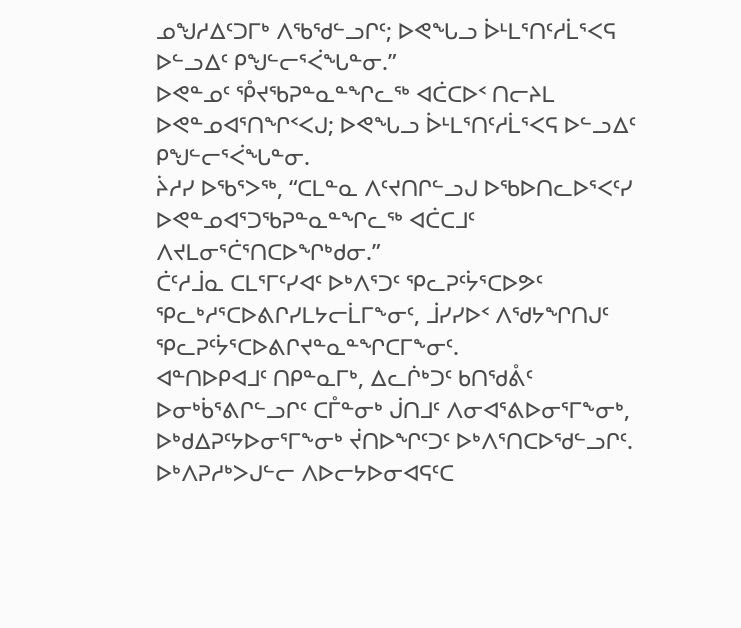ᓄᖑᓱᐃᑦᑐᒥᒃ ᐱᖃᖁᓪᓗᒋᑦ; ᐅᕙᖓᓗ ᐆᒻᒪᕐᑎᑦᓱᒫᕐᐸᕋ ᐅᓪᓗᐃᑦ ᑭᖑᓪᓕᕐᐹᖓᓐᓂ.”
ᐅᕙᓐᓄᑦ ᕾᔪᖃᕈᓐᓇᓐᖏᓚᖅ ᐊᑖᑕᐅᑉ ᑎᓕᔨᒪ ᐅᕙᓐᓄᐊᕐᑎᖏᑉᐸᒍ; ᐅᕙᖓᓗ ᐆᒻᒪᕐᑎᑦᓱᒫᕐᐸᕋ ᐅᓪᓗᐃᑦ ᑭᖑᓪᓕᕐᐹᖓᓐᓂ.
ᔩᓱᓯ ᐅᖃᕐᐳᖅ, “ᑕᒪᓐᓇ ᐱᑦᔪᑎᒋᓪᓗᒍ ᐅᖃᐅᑎᓚᐅᕐᐸᑦᓯ ᐅᕙᓐᓄᐊᕐᑐᖃᕈᓐᓇᓐᖏᓚᖅ ᐊᑖᑕᒧᑦ ᐱᔪᒪᓂᕐᑖᕐᑎᑕᐅᖏᒃᑯᓂ.”
ᑖᑦᓱᒨᓇ ᑕᒪᕐᒥᑦᓯᐊᑦ ᐅᒃᐱᕐᑐᑦ ᕿᓚᕈᑦᔮᕐᑕᐅᕗᑦ ᕿᓚᒃᓱᕐᑕᐅᕕᒋᓯᒪᔭᓕᒫᒥᖕᓂᑦ, ᒨᓯᓯᐅᑉ ᐱᖁᔭᖏᑎᒍᑦ ᕿᓚᕈᑦᔮᕐᑕᐅᕕᒋᔪᓐᓇᓐᖏᑕᒥᖕᓂᑦ.
ᐊᓐᑎᐅᑭᐊᒧᑦ ᑎᑭᓐᓇᒥᒃ, ᐃᓚᒌᒃᑐᑦ ᑲᑎᖁᕔᑦ ᐅᓂᒃᑳᕐᕕᒋᓪᓗᒋᑦ ᑕᒤᓐᓂᒃ ᒎᑎᒧᑦ ᐱᓂᐊᕐᕕᐅᓂᕐᒥᖕᓂᒃ, ᐅᒃᑯᐃᕈᑦᔭᐅᓂᕐᒥᖕᓂᒃ ᔫᑎᐅᖏᑦᑐᑦ ᐅᒃᐱᕐᑎᑕᐅᖁᓪᓗᒋᑦ.
ᐅᒃᐱᕈᓱᒃᐳᒍᓪᓕ ᐱᐅᓕᔭᐅᓂᐊᕋᑦᑕ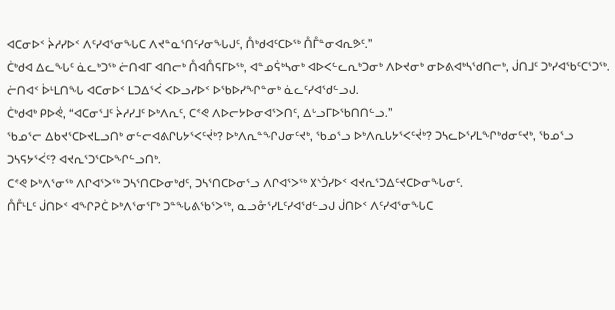ᐊᑕᓂᐅᑉ ᔩᓱᓯᐅᑉ ᐱᑦᓯᐊᕐᓂᖓᑕ ᐱᔪᓐᓇᕐᑎᑦᓯᓂᖓᒍᑦ, ᑍᒃᑯᐊᑦᑕᐅᖅ ᑍᒤᓐᓂᐊᕆᕗᑦ.”
ᑖᒃᑯᐊ ᐃᓚᖓᑦ ᓈᓚᒃᑐᖅ ᓖᑎᐊᒥ ᐊᑎᓕᒃ ᑍᐊᑍᕋᒥᐅᖅ, ᐊᓐᓄᕌᒃᓴᓂᒃ ᐊᐅᐸᓪᓚᕆᒃᑐᓂᒃ ᐱᐅᔪᓂᒃ ᓂᐅᕕᐊᒃᓴᖁᑎᓕᒃ, ᒎᑎᒧᑦ ᑐᒃᓯᐊᖃᑦᑕᕐᑐᖅ. ᓖᑎᐊᑉ ᐆᒻᒪᑎᖓ ᐊᑕᓂᐅᑉ ᒪᑐᐃᕐᐹ ᐸᐅᓗᓯᐅᑉ ᐅᖃᐅᓯᖏᓐᓂᒃ ᓈᓚᑦᓯᐊᖁᓪᓗᒍ.
ᑖᒃᑯᐊᒃ ᑭᐅᕚ, “ᐊᑕᓂᕐᒧᑦ ᔩᓱᓯᒧᑦ ᐅᒃᐱᕆᑦ, ᑕᕝᕙ ᐱᐅᓕᔭᐅᓂᐊᕐᐳᑎᑦ, ᐃᒡᓗᒥᐅᖃᑎᑎᓪᓗ.”
ᖃᓄᕐᓕ ᐃᑲᔪᕐᑕᐅᔪᒪᓗᑎᒃ ᓂᓪᓕᐊᕕᒋᒐᔭᕐᐸᑦᔫᒃ? ᐅᒃᐱᕆᓐᖏᒍᓂᑦᔪᒃ, ᖃᓄᕐᓗ ᐅᒃᐱᕆᒐᔭᕐᐸᑦᔫᒃ? ᑐᓴᓚᐅᕐᓯᒪᖏᒃᑯᓂᑦᔪᒃ, ᖃᓄᕐᓗ ᑐᓴᕋᔭᕐᐹᑦ? ᐊᔪᕆᕐᑐᕐᑕᐅᖏᓪᓗᑎᒃ.
ᑕᕝᕙ ᐅᒃᐱᕐᓂᖅ ᐱᒋᐊᕐᐳᖅ ᑐᓴᕐᑎᑕᐅᓂᒃᑯᑦ, ᑐᓴᕐᑎᑕᐅᓂᕐᓗ ᐱᒋᐊᕐᐳᖅ ᙭ᔅᑑᓯᐅᑉ ᐊᔪᕆᕐᑐᐃᑦᔪᑕᐅᓂᖓᓂᑦ.
ᑍᒤᒻᒪᑦ ᒎᑎᐅᑉ ᐊᖏᕈᑖ ᐅᒃᐱᕐᓂᕐᒥᒃ ᑐᓐᖓᕕᖃᕐᐳᖅ, ᓇᓗᓁᕐᓯᒪᑦᓯᐊᖁᓪᓗᒍ ᒎᑎᐅᑉ ᐱᑦᓯᐊᕐᓂᖓᑕ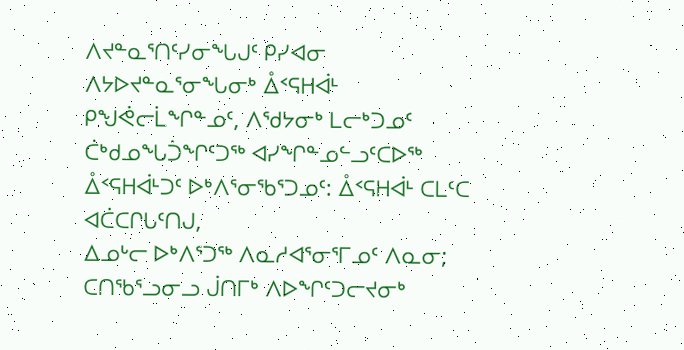ᐱᔪᓐᓇᕐᑎᑦᓯᓂᖓᒍᑦ ᑭᓯᐊᓂ ᐱᔭᐅᔪᓐᓇᕐᓂᖓᓂᒃ ᐂᑉᕋᕼᐋᒻ ᑭᖑᕚᓕᒫᖏᓐᓄᑦ, ᐱᖁᔭᓂᒃ ᒪᓕᒃᑐᓄᑦ ᑖᒃᑯᓄᖓᑑᖏᑦᑐᖅ ᐊᓯᖏᓐᓄᓪᓗᑦᑕᐅᖅ ᐂᑉᕋᕼᐋᒻᑐᑦ ᐅᒃᐱᕐᓂᖃᕐᑐᓄᑦ: ᐂᑉᕋᕼᐋᒻ ᑕᒪᑦᑕ ᐊᑖᑕᒋᒐᑦᑎᒍ,
ᐃᓄᒡᓕ ᐅᒃᐱᕐᑐᖅ ᐱᓇᓱᐊᕐᓂᕐᒥᓄᑦ ᐱᓇᓂ; ᑕᑎᖃᕐᓗᓂᓗ ᒎᑎᒥᒃ ᐱᐅᖏᑦᑐᓕᔪᓂᒃ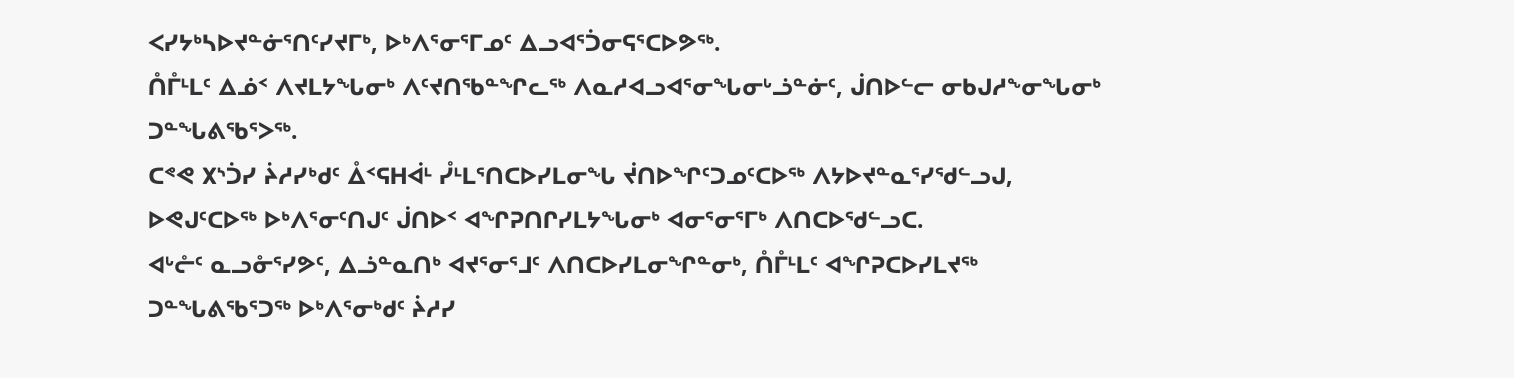ᐸᓯᔭᒃᓴᐅᔪᓐᓃᕐᑎᑦᓯᔪᒥᒃ, ᐅᒃᐱᕐᓂᕐᒥᓄᑦ ᐃᓗᐊᕐᑑᓂᕋᕐᑕᐅᕗᖅ.
ᑍᒤᒻᒪᑦ ᐃᓅᑉ ᐱᔪᒪᔭᖓᓂᒃ ᐱᑦᔪᑎᖃᓐᖏᓚᖅ ᐱᓇᓱᐊᓗᐊᕐᓂᖓᓂᒡᓘᓐᓃᑦ, ᒎᑎᐅᓪᓕ ᓂᑲᒍᓱᖕᓂᖓᓂᒃ ᑐᓐᖓᕕᖃᕐᐳᖅ.
ᑕᕝᕙ ᙭ᔅᑑᓯ ᔩᓱᓯᒃᑯᑦ ᐂᑉᕋᕼᐋᒻ ᓮᒻᒪᕐᑎᑕᐅᓯᒪᓂᖓ ᔫᑎᐅᖏᑦᑐᓄᑦᑕᐅᖅ ᐱᔭᐅᔪᓐᓇᕐᓯᖁᓪᓗᒍ, ᐅᕙᒍᑦᑕᐅᖅ ᐅᒃᐱᕐᓂᑦᑎᒍᑦ ᒎᑎᐅᑉ ᐊᖏᕈᑎᒋᓯᒪᔭᖓᓂᒃ ᐊᓂᕐᓂᕐᒥᒃ ᐱᑎᑕᐅᖁᓪᓗᑕ.
ᐊᒡᓔᑦ ᓇᓗᓁᕐᓯᕗᑦ, ᐃᓘᓐᓇᑎᒃ ᐊᔪᕐᓂᕐᒧᑦ ᐱᑎᑕᐅᓯᒪᓂᖏᓐᓂᒃ, ᑍᒤᒻᒪᑦ ᐊᖏᕈᑕᐅᓯᒪᔪᖅ ᑐᓐᖓᕕᖃᕐᑐᖅ ᐅᒃᐱᕐᓂᒃᑯᑦ ᔩᓱᓯ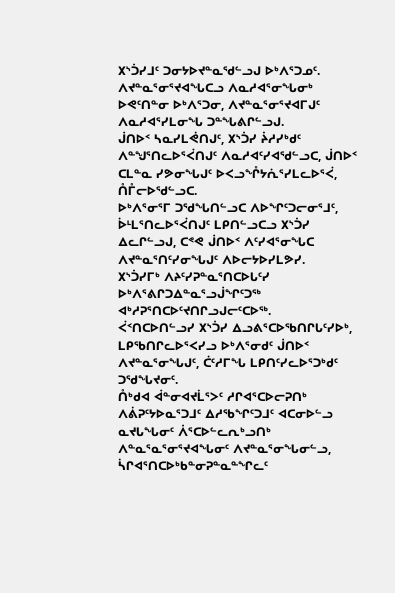᙭ᔅᑑᓯᒧᑦ ᑐᓂᔭᐅᔪᓐᓇᖁᓪᓗᒍ ᐅᒃᐱᕐᑐᓄᑦ.
ᐱᔪᓐᓇᕐᓂᕐᔪᐊᖓᑕᓗ ᐱᓇᓱᐊᕐᓂᖓᓂᒃ ᐅᕙᑦᑎᓐᓂ ᐅᒃᐱᕐᑐᓂ, ᐱᔪᓐᓇᕐᓂᕐᔪᐊᒥᒍᑦ ᐱᓇᓱᐊᕐᓯᒪᓂᖓ ᑐᓐᖓᕕᒋᓪᓗᒍ.
ᒎᑎᐅᑉ ᓴᓇᓯᒪᕚᑎᒍᑦ, ᙭ᔅᑑᓯ ᔩᓱᓯᒃᑯᑦ ᐱᓐᖑᕐᑎᓚᐅᕐᐹᑎᒍᑦ ᐱᓇᓱᐊᑦᓯᐊᖁᓪᓗᑕ, ᒎᑎᐅᑉ ᑕᒪᓐᓇ ᓯᕗᓂᖓᒍᑦ ᐅᐸᓗᖕᒊᔭᕇᕐᓯᒪᓚᐅᕐᐹ, ᑍᒤᓕᐅᖁᓪᓗᑕ.
ᐅᒃᐱᕐᓂᕐᒥ ᑐᖁᖓᑎᓪᓗᑕ ᐱᐅᖏᑦᑐᓕᓂᕐᒧᑦ, ᐆᒻᒪᕐᑎᓚᐅᕐᐹᑎᒍᑦ ᒪᑭᑎᓪᓗᑕᓗ ᙭ᔅᑑᓯ ᐃᓚᒋᓪᓗᒍ, ᑕᕝᕙ ᒎᑎᐅᑉ ᐱᑦᓯᐊᕐᓂᖓᑕ ᐱᔪᓐᓇᕐᑎᑦᓯᓂᖓᒍᑦ ᐱᐅᓕᔭᐅᓯᒪᕗᓯ.
᙭ᔅᑑᓯᒥᒃ ᐱᔨᑦᓯᕈᓐᓇᕐᑎᑕᐅᒐᑦᓯ ᐅᒃᐱᕐᕕᒋᑐᐃᓐᓇᕐᓗᒎᖏᑦᑐᖅ ᐊᒃᓱᕈᕐᑎᑕᐅᑦᔪᑎᒋᓗᒍᓕᑦᑕᐅᖅ.
ᐹᑉᑎᑕᐅᑎᓪᓗᓯ ᙭ᔅᑑᓯ ᐃᓗᕕᕐᑕᐅᖃᑎᒋᒐᑦᓯᐅᒃ, ᒪᑭᖃᑎᒋᓚᐅᕐᐸᓯᓗ ᐅᒃᐱᕐᓂᑯᑦ ᒎᑎᐅᑉ ᐱᔪᓐᓇᕐᓂᖓᒍᑦ, ᑖᑦᓱᒥᖓ ᒪᑭᑎᑦᓯᓚᐅᕐᑐᒃᑯᑦ ᑐᖁᖓᔪᓂᑦ.
ᑍᒃᑯᐊ ᐋᓐᓂᐊᔪᒫᕐᐳᑦ ᓱᒋᐊᕐᑕᐅᓕᕈᑎᒃ ᐱᕖᕈᑦᔭᐅᓇᕐᑐᒧᑦ ᐃᓱᖃᖏᑦᑐᒧᑦ ᐊᑕᓂᐅᓪᓗ ᓇᔪᒐᖓᓂᑦ ᐲᕐᑕᐅᓪᓚᕆᒃᓗᑎᒃ ᐱᓐᓇᕐᓇᕐᓂᕐᔪᐊᖓᓂᑦ ᐱᔪᓐᓇᕐᓂᖓᓂᓪᓗ,
ᓵᒋᐊᕐᑎᑕᐅᒃᑲᓐᓂᕈᓐᓇᓐᖏᓚᑦ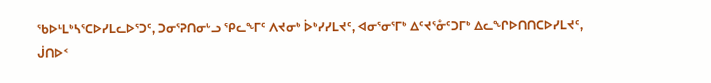ᖃᐅᒻᒪᒃᓴᕐᑕᐅᓯᒪᓚᐅᕐᑐᑦ, ᑐᓂᕐᕈᑎᓂᒡᓗ ᕿᓚᖕᒥᑦ ᐱᔪᓂᒃ ᐆᒃᓯᓯᒪᔪᑦ, ᐊᓂᕐᓂᕐᒥᒃ ᐃᑦᔪᕐᓁᑦᑐᒥᒃ ᐃᓚᖏᐅᑎᑎᑕᐅᓯᒪᔪᑦ,
ᒎᑎᐅᑉ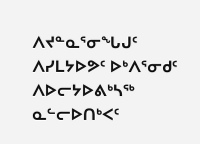ᐱᔪᓐᓇᕐᓂᖓᒍᑦ ᐱᓯᒪᔭᐅᕗᑦ ᐅᒃᐱᕐᓂᑯᑦ ᐱᐅᓕᔭᐅᕕᒃᓴᖅ ᓇᓪᓕᐅᑎᒃᐸᑦ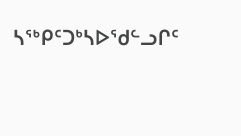ᓴᖅᑭᑦᑐᒃᓴᐅᖁᓪᓗᒋᑦ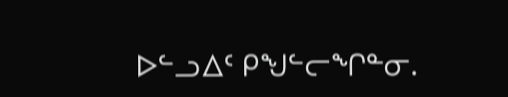ᐅᓪᓗᐃᑦ ᑭᖑᓪᓕᖏᓐᓂ.